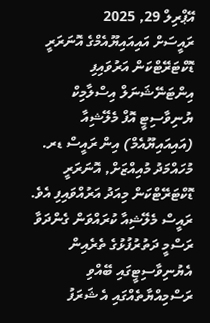އޭޕްރިލް 29, 2025
ރައީސަށް އައިއައިޔޫއެމްގެ އޮނަރަރީ ޑޮކްޓަރޭޓްކަން އަރުވައިފި
އިންޓަނޭޝަނަލް އިސްލާމިކް ޔުނިވާސިޓީ އޮފް މެލޭޝިއާ (އައިއައިޔޫއެމް) އިން ރައީސް ޑރ. މުހައްމަދު މުއިއްޒަށް, އޮނަރަރީ ޑޮކްޓަރޭޓްކަން މިއަދު އަރުއްވައިފި އެވެ.
ރައީސް މެލޭޝިއާ ކުރައްވަން ގެންދަވާ ރަސްމީ ދަތުރުފުޅުގެ ތެރެއިން އެޔުނިވާސިޓީގައި ބޭއްވި ރަސްމިއްޔާތެއްގައި އެ ޝަރަފު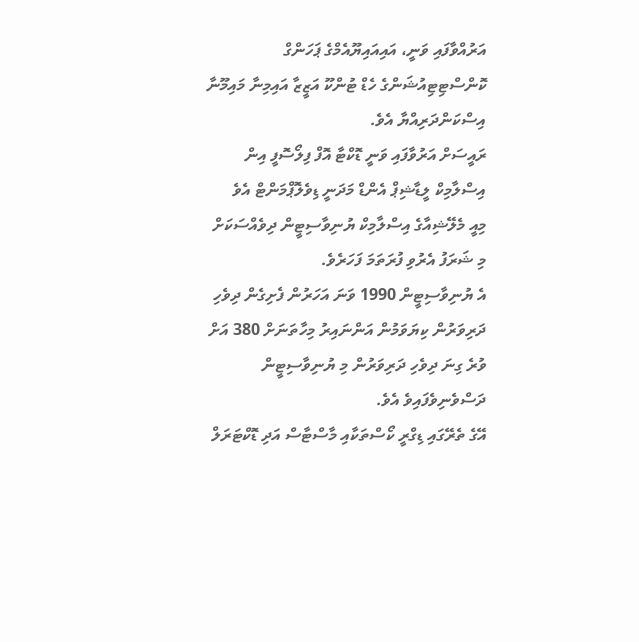އަރުއްވާފައި ވަނީ، އައިއައިޔޫއެމްގެ ޕަހަންގް ކޮންސްޓިޓިއުޝަންގެ ހެޑް ޓުންކޫ އަޒީޒާ އައިމިނާ މައިމޫނާ އިސްކަންދަރިއްޔާ އެވެ.
ރައީސަށް އަރުވާފައި ވަނީ ޑޮކްޓާ އޮފް ފިލޯސޮފީ އިން އިސްލާމިކް ލީޑާޝިޕް އެންޑް މަދަނީ ޑިވެލޮޕްމަންޓް އެވެ
މިއީ މެލޭޝިއާގެ އިސްލާމިކް ޔުނިވާސިޓީން ދިވެއްސަކަށް މި ޝަރަފު އެރުވި ފުރަތަމަ ފަހަރެވެ.
އެ ޔުނިވާސިޓީން 1990 ވަނަ އަހަރުން ފެށިގެން ދިވެހި ދަރިވަރުން ކިޔަވަމުން އަންނައިރު މިހާތަނަށް 380 އަށް ވުރެ ގިނަ ދިވެހި ދަރިވަރުން މި ޔުނިވާސިޓީން ދަސްވެނިވެފައިވެ އެވެ.
އޭގެ ތެރޭގައި ޑިގްރީ ކޯސްތަކާއި މާސްޓާސް އަދި ޑޮކްޓަރަލް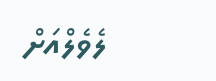ލެވެލްއަށް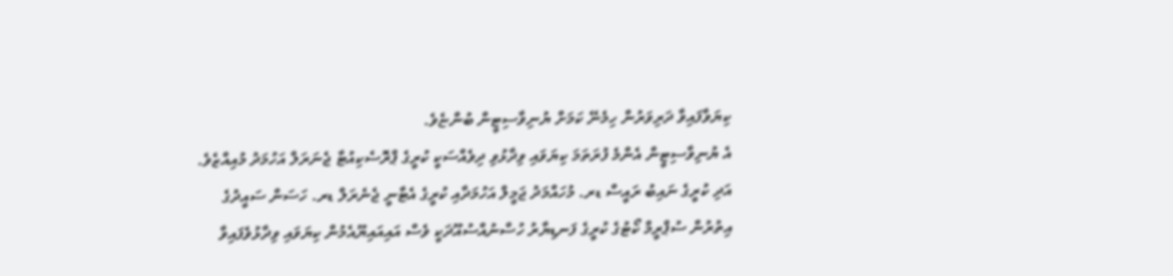ކިޔަވާފައިވާ ދަރިވަރުން ހިމެނޭ ކަމަށް ޔުނިވާސިޓީން ބުންޏެވެ.
އެ ޔުނިވާސިޓީން އެންމެ ފުރަތަމަ ކިޔަވައި ވިދާޅުވި ދިވެއްސަކީ ކުރީގެ ޕްރޮސެކިއުޓާ ޖެނަރަލް އަހުމަދު މުއިއްޒެވެ.
އަދި ކުރީގެ ނައިބު ރައީސް ޑރ. މުހައްމަދު ޖަމީލް އަހުމަދާއި ކުރީގެ އެޓާނީ ޖެނެރަލް ޑރ. ހަސަން ސައީދުގެ އިތުރުން ސުޕްރީމް ކޯޓުގެ ކުރީގެ ފަނޑިޔާރު ހުސްނުއްސުއޫދަކީ ވެސް އައިއައިޔޫއެމުން ކިޔަވައި ވިދާޅުވެފައިވާ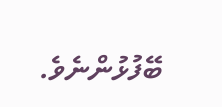ބޭފުޅުންނެވެ.